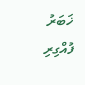ޚަބަރު
ފުއްގިރި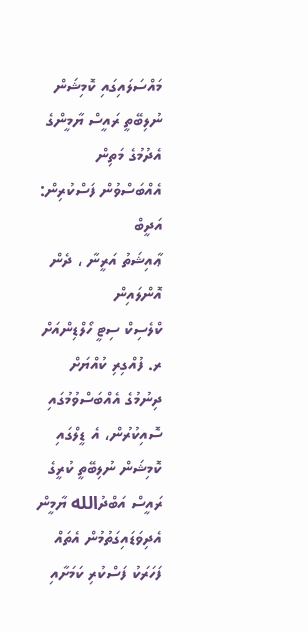މައްސަލައިގައި ކޮމިޝަން ނުލިބޭތީ ރައީސް ޔާމީންގެ އެދުމުގެ މަތިން އެއްބަސްވުން ފަސްކުރިން: އަދީބް
ޢާއިޝަތު އަރީނާ ، ދެން އޮންލައިން
ކްލެސިކް ސިޓީ ހޯލްޑިންއަށް ރ. ފުއްގިރި ކުއްޔަށް ދިނުމުގެ އެއްބަސްވުމުގައި ސޮއިކުރުން، އެ ޑީލްގައި ކޮމިޝަން ނުލިބޭތީ ކުރީގެ ރައީސް އަބްދުالله ޔާމީން އެދިވަޑައިގަތުމުން އެތައް ފަހަރަކު ފަސްކުރި ކަމަށާއި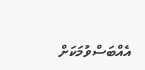އެއްބަސްވުމަކަށް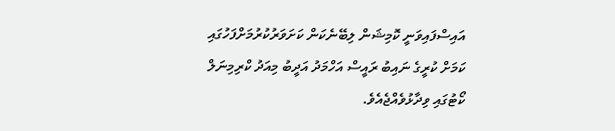އައިސްފައިވަނީ ކޮމިޝަން ލިބޭނެކަން ކަށަވަރުކުރުމަށްފަހުގައި ކަމަށް ކުރީގެ ނައިބު ރައީސް އަހްމަދު އަދީބު މިއަދު ކްރިމިނަލް ކޯޓުގައި ވިދާޅުވެއްޖެއެވެ.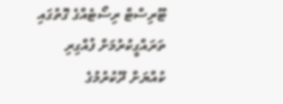ޓޫރިސްޓް ރިސޯޓެއްގެ ގޮތުގައި ތަރައްގީކުރުމަށް ފުއްގިރި ކުއްޔަށް ދޫކުރުމުގެ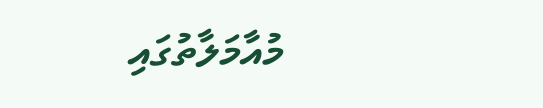މުއާމަލާތުގައި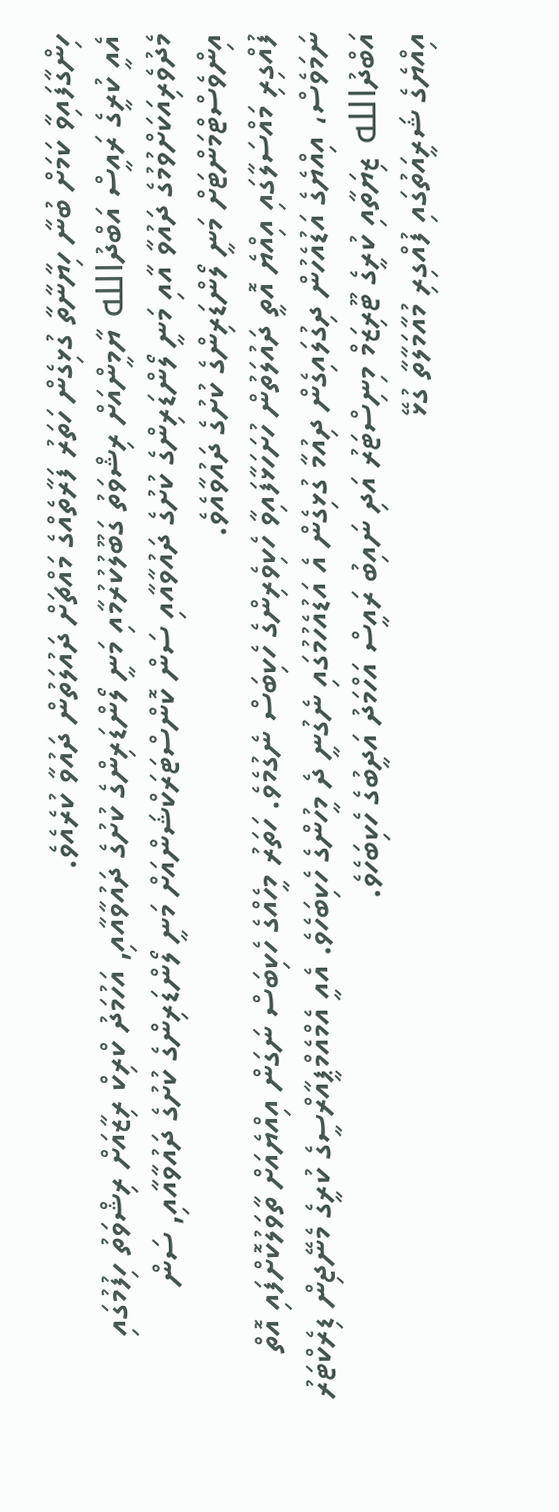ހިންގާފައިވާ ކަމަށް ބުނާ ހިޔާނާތާ ގުޅިގެން ހަތަރު ފަރާތެއްގެ މައްޗަށް ދައުލަތުން ދައުވާ ކުރެއެވެ.
އެއީ ކުރީގެ ރައީސް އަބްދުالله ޔާމީންއަށް ރިޝްވަތު ގަބޫލުކުރުމާއި މަނީ ލޯންޑަރިންގެ ކުށުގެ ދައުވާއާއި, އަހުމަދު ކްރިކް ރިޒާއަށް ރިޝްވަތު ހިފުމުގައި މެދުވެރިއަކަށްވުމުގެ ދައުވާ އާއި މަނީ ލޯންޑަރިންގެ ކުށުގެ ދައުވާއާއި ސަން ކޮންސްޓަރަކްޝަންއަށް މަނީ ލޯންޑަރިންގެ ކުށުގެ ދައުވާއާއި, ސަން އިންވެސްޓްމަންޓަށް މަނީ ލޯންޑަރިންގެ ކުށުގެ ދައުވާއެވެ.
ފުއްގިރި މައްސަލާގައި އިއްޔެ އޮތީ ދައުލަތުން ހުށަހަޅާފައިވާ ހެކިވެރިންގެ ހެކިބަސް ނެގުމެވެ. ހަތަރު މީހެއްގެ ހެކިބަސް ނަގަން އިއްޔެއަށް ތާވަލުކޮށްފައި އޮތް ނަމަވެސް، އިއްޔެގެ އަޑުއެހުން ދިގުލައިގެން ދިއުމާ ގުޅިގެން އެ އަޑުއެހުމުގައި ނެގުނީ ދެ މީހުންގެ ހެކިބަހެވެ. އެއީ އެމްއެމްޕީއާރްސީގެ ކުރީގެ މެނޭޖިން ޑިރެކްޓަރު އަބްދުالله ޒިޔަތާއި ކުރީގެ ޓޫރިޒަމް މިނިސްޓަރު އަދި ނައިބު ރައީސް އަހްމަދު އަދީބުގެ ހެކިބަހެވެ.
އިއްޔެގެ ޝަރީއަތުގައި ފުއްގިރި މުއާމަލާތާ ގުޅޭ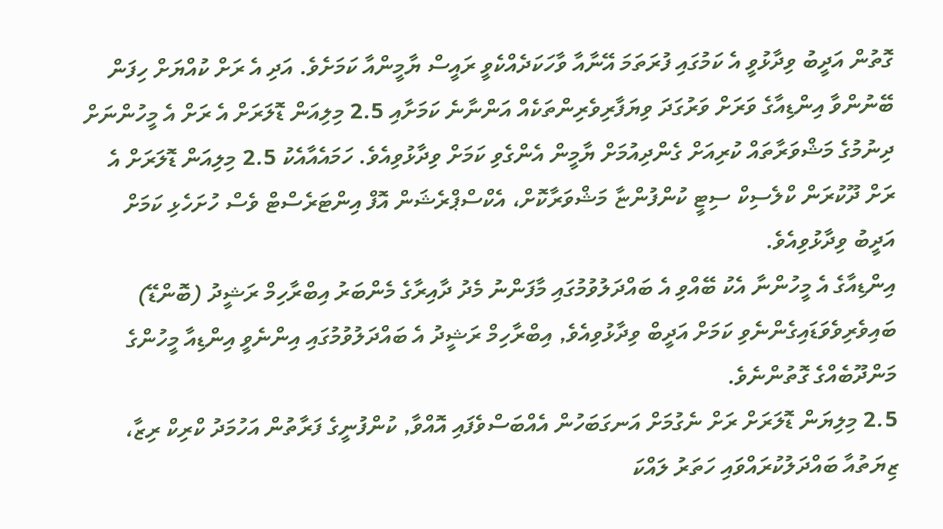ގޮތުން އަދީބު ވިދާޅުވީ އެ ކަމުގައި ފުރަތަމަ އޭނާއާ ވާހަކަދެއްކެވީ ރައީސް ޔާމީންއާ ކަމަށެވެ. އަދި އެ ރަށް ކުއްޔަށް ހިފަން ބޭނުންވާ އިންޑިއާގެ ވަރަށް ވަރުގަދަ ވިޔަފާރިވެރިންތަކެއް އަންނާނެ ކަމަށާއި 2.5 މިލިއަން ޑޮލަރަށް އެ ރަށް އެ މީހުންނަށް ދިނުމުގެ މަޝްވަރާތައް ކުރިއަށް ގެންދިއުމަށް ޔާމީން އެންގެވި ކަމަށް ވިދާޅުވިއެވެ. ހަމައެއާއެކު 2.5 މިލިއަން ޑޮލަރަށް އެ ރަށް ދޫކުރަން ކްލެސިކް ސިޓީ ކުންފުންޏާ މަޝްވަރާކޮށް، އެކްސްޕްރެޝަން އޮފް އިންޓަރެސްޓް ވެސް ހުށަހެޅި ކަމަށް އަދީބު ވިދާޅުވިއެވެ.
އިންޑިއާގެ އެ މީހުންނާ އެކު ބޭއްވި އެ ބައްދަލުވުމުގައި މާފަންނު މެދު ދާއިރާގެ މެންބަރު އިބްރާހިމް ރަޝީދު (ބޮންޑޭ) ބައިވެރިވެވަޑައިގެންނެވި ކަމަށް އަދީބް ވިދާޅުވިއެވެ, އިބްރާހިމް ރަޝީދު އެ ބައްދަލުވުމުގައި އިންނެވީ އިންޑިއާ މީހުންގެ މަންދޫބެއްގެ ގޮތުންނެވެ.
2.5 މިލިޔަން ޑޮލަރަށް ރަށް ނެގުމަށް އަނގަބަހުން އެއްބަސްވެފައި އޮއްވާ, ކުންފުނީގެ ފަރާތުން އަހުމަދު ކްރިކް ރިޒާ، ޒިޔަތުއާ ބައްދަލުކުރައްވައި ހަތަރު ލައްކަ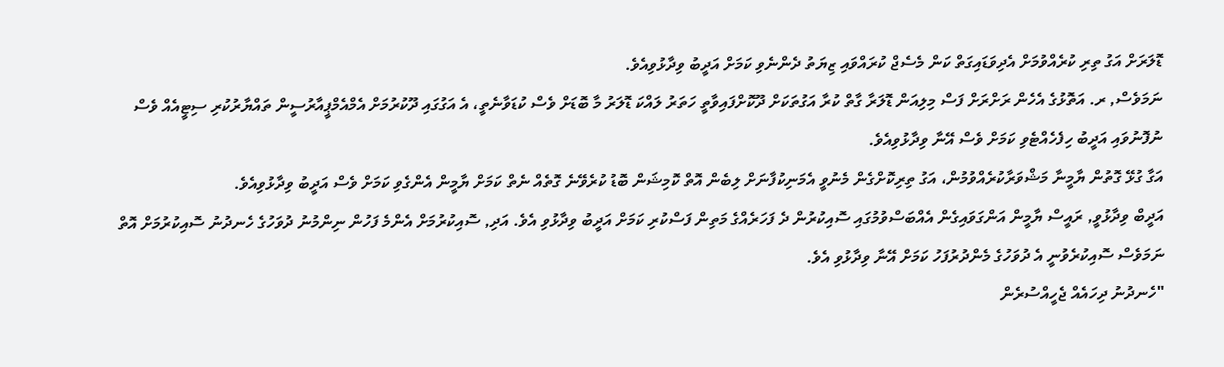ޑޮލަރަށް އަގު ތިރި ކުރެއްވުމަށް އެދިވަޑައިގަތް ކަން މެސެޖް ކުރައްވައި ޒިޔަތު ދެންނެވި ކަމަށް އަދީބު ވިދާޅުވިއެވެ.
ނަމަވެސް, ރ. އަތޮޅުގެ އެހެން ރަށްރަށް ފަސް މިލިއަން ޑޮލަރާ ގާތް ކުރާ އަގުތަކަށް ދޫކޮށްފައިވާތީ ހަތަރު ލައްކަ ޑޮލަރު މާ ބޮޑަށް ވެސް ކުޑަވާނެތީ، އެ އަގުގައި ދޫކުރުމަށް އެމްއެމްޕީއާރުސީން ތައްޔާރުކުރި ސިޓީއެއް ވެސް ނުފޮނުވައި އަދީބު ހިފެހެއްޓެވި ކަމަށް ވެސް އޭނާ ވިދާޅުވިއެވެ.
އަގާ ގުޅޭ ގޮތުން ޔާމީނާ މަޝްވަރާކުރެއްވުމުން، އަގު ތިރިކޮށްގެން މެނުވީ އެމަނިކުފާނަށް ލިބެން އޮތް ކޮމިޝަން ބޮޑު ކުރެވޭނެ ގޮތެއް ނެތް ކަމަށް ޔާމީން އެންގެވި ކަމަށް ވެސް އަދީބު ވިދާޅުވިއެވެ.
އަދީބް ވިދާޅުވީ, ރައީސް ޔާމީން އަންގަވައިގެން އެއްބަސްވުމުގައި ސޮއިކުރުން ދެ ފަހަރެއްގެ މަތިން ފަސްކުރި ކަމަށް އަދީބު ވިދާޅުވި އެވެ. އަދި, ސޮއިކުރުމަށް އެންމެ ފަހުން ނިންމުނު ދުވަހުގެ ހެނދުނު ސޮއިކުރުމަށް އޮތް ނަމަވެސް ސޮއިކުރެވުނީ އެ ދުވަހުގެ މެންދުރުފަހު ކަމަށް އޭނާ ވިދާޅުވި އެވެ.
"ހެނދުނު ދިހައެއް ޖެހީއްސުރެން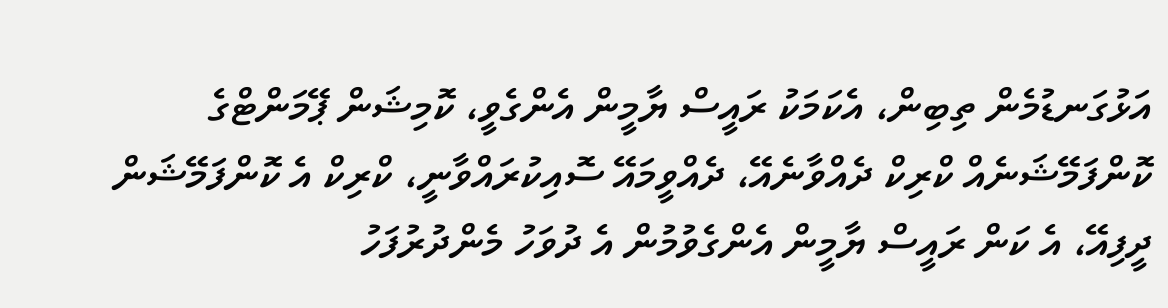އަޅުގަނޑުމެން ތިބިން، އެކަމަކު ރައީސް ޔާމީން އެންގެވީ، ކޮމިޝަން ޕޭމަންޓްގެ ކޮންފަމޭޝަނެއް ކްރިކް ދެއްވާނެއޭ، ދެއްވީމައޭ ސޮއިކުރައްވާނީ، ކްރިކް އެ ކޮންފަމޭޝަން ދީފިއޭ، އެ ކަން ރައީސް ޔާމީން އެންގެވުމުން އެ ދުވަހު މެންދުރުފަހު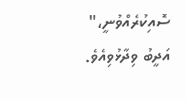ސޮއިކުރެއްވުނީ،" އަދީބު ވިދާޅުވިއެވެ.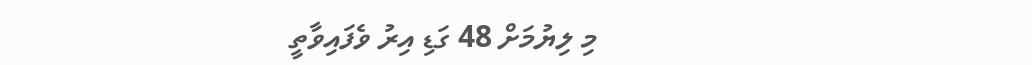މި ލިޔުމަށް 48 ގަޑި އިރު ވެފައިވާތީ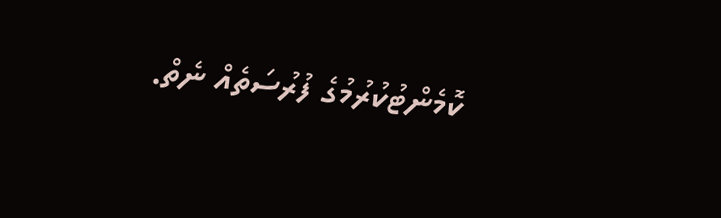ކޮމެންޓުކުރުމުގެ ފުރުސަތެއް ނެތް.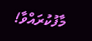މާފުކުރައްވާ!